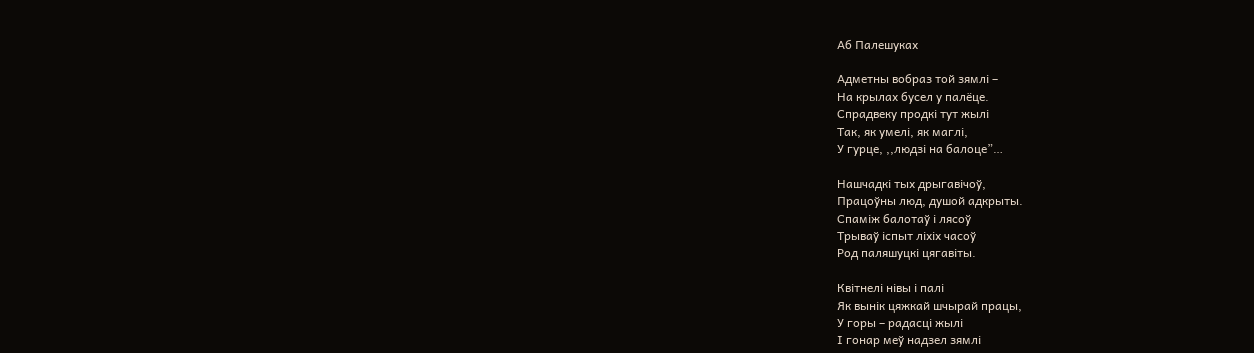Аб Палешуках

Адметны вобраз той зямлі –
На крылах бусел у палёце.
Спрадвеку продкі тут жылі
Так, як умелі, як маглі,
У гурце, ,,людзі на балоце”…

Нашчадкі тых дрыгавічоў,
Працоўны люд, душой адкрыты.
Спаміж балотаў і лясоў
Трываў іспыт ліхіх часоў
Род паляшуцкі цягавіты.

Квітнелі нівы і палі
Як вынік цяжкай шчырай працы,
У горы – радасці жылі
І гонар меў надзел зямлі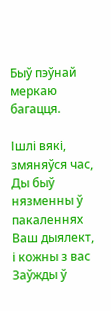Быў пэўнай меркаю багацця.

Ішлі вякі, змяняўся час,
Ды быў нязменны ў пакаленнях
Ваш дыялект, і кожны з вас
Заўжды ў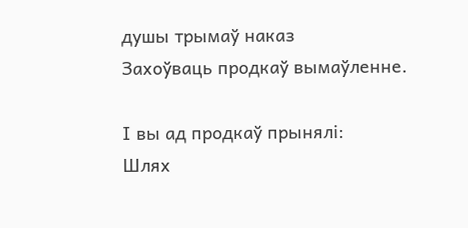душы трымаў наказ
Захоўваць продкаў вымаўленне.

І вы ад продкаў прынялі:
Шлях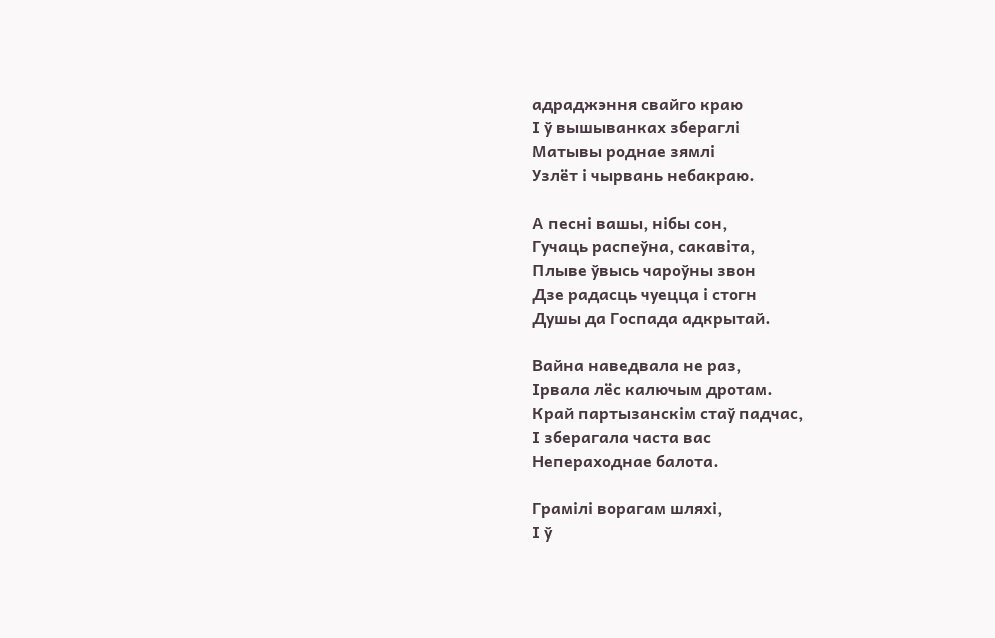адраджэння свайго краю
І ў вышыванках збераглі
Матывы роднае зямлі
Узлёт і чырвань небакраю.

А песні вашы, нібы сон,
Гучаць распеўна, сакавіта,
Плыве ўвысь чароўны звон
Дзе радасць чуецца і стогн
Душы да Госпада адкрытай.

Вайна наведвала не раз,
Ірвала лёс калючым дротам.
Край партызанскім стаў падчас,
І зберагала часта вас
Непераходнае балота.

Грамілі ворагам шляхі,
І ў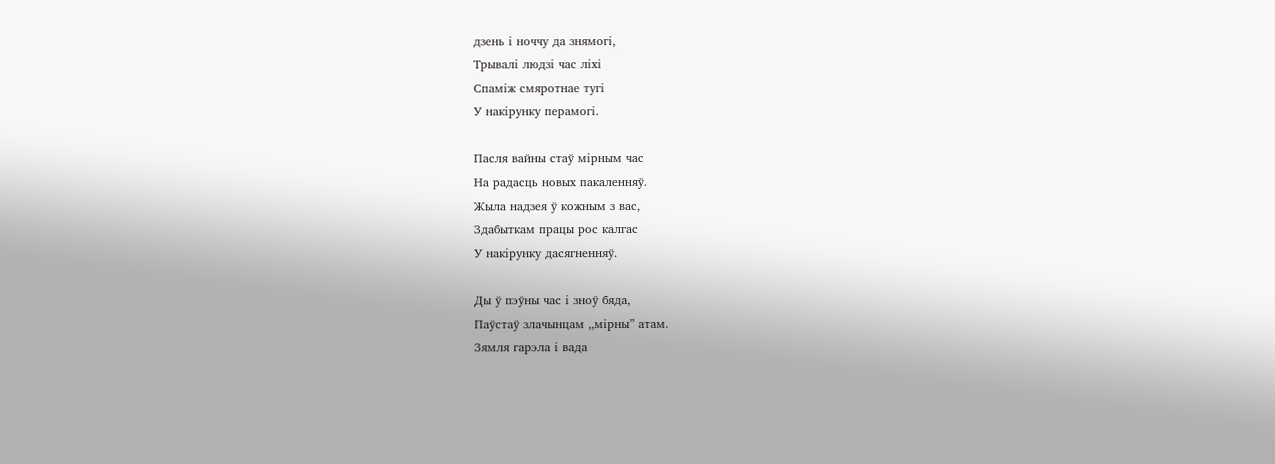дзень і ноччу да знямогі,
Трывалі людзі час ліхі
Спаміж смяротнае тугі
У накірунку перамогі.

Пасля вайны стаў мірным час
На радасць новых пакаленняў.
Жыла надзея ў кожным з вас,
Здабыткам працы рос калгас
У накірунку дасягненняў.

Ды ў пэўны час і зноў бяда,
Паўстаў злачынцам ,,мірны” атам.
Зямля гарэла і вада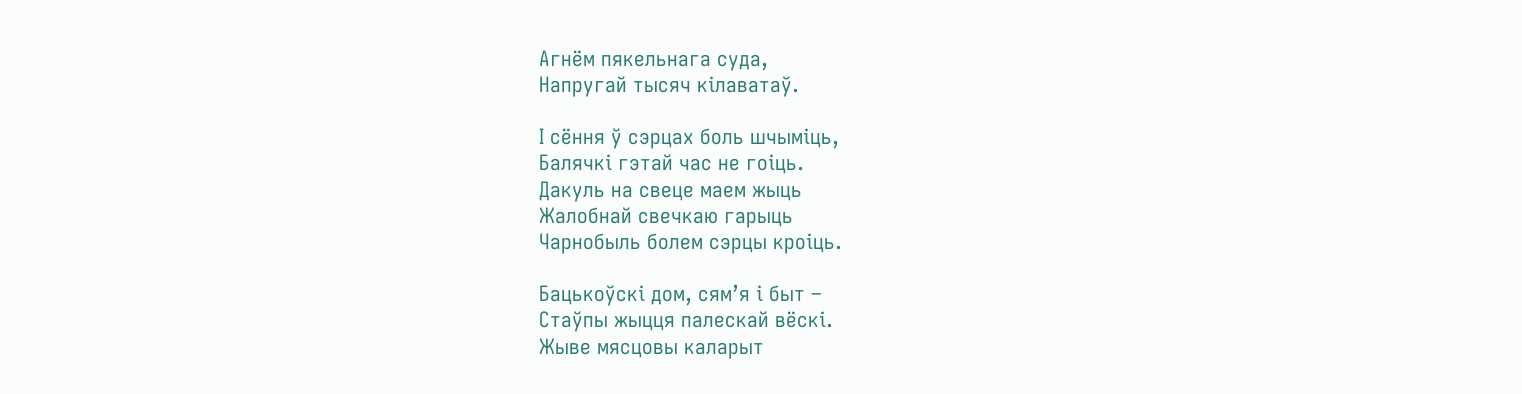Агнём пякельнага суда,
Напругай тысяч кілаватаў.

І сёння ў сэрцах боль шчыміць,
Балячкі гэтай час не гоіць.
Дакуль на свеце маем жыць
Жалобнай свечкаю гарыць
Чарнобыль болем сэрцы кроіць.

Бацькоўскі дом, сям’я і быт –
Стаўпы жыцця палескай вёскі.
Жыве мясцовы каларыт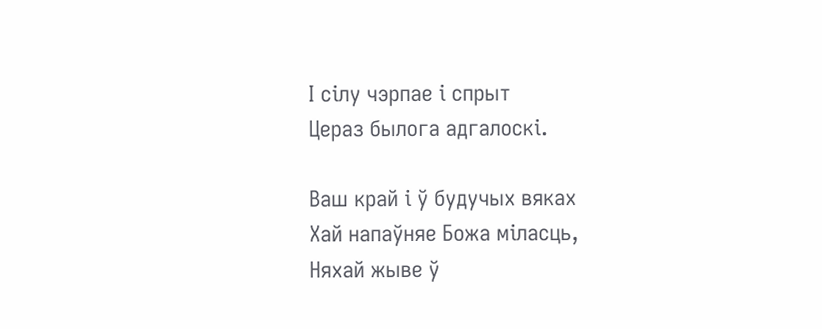І сілу чэрпае і спрыт
Цераз былога адгалоскі.

Ваш край і ў будучых вяках
Хай напаўняе Божа міласць,
Няхай жыве ў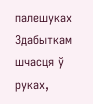палешуках
Здабыткам шчасця ў руках,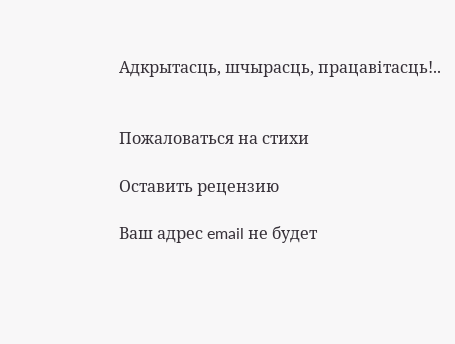Адкрытасць, шчырасць, працавітасць!..


Пожаловаться на стихи

Оставить рецензию

Ваш адрес email не будет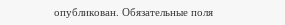опубликован. Обязательные поля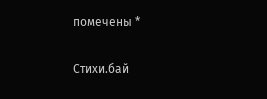помечены *

Стихи.бай